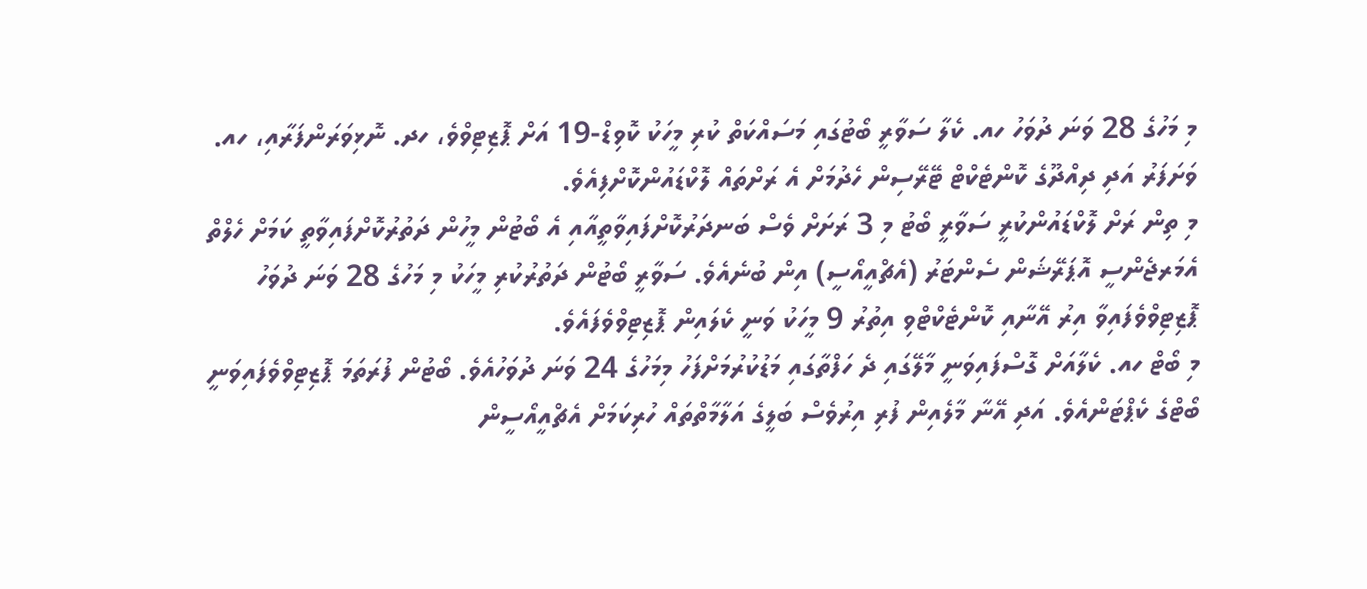މި މަހުގެ 28 ވަނަ ދުވަހު ހއ. ކެލާ ސަވާރީ ބޯޓުގައި މަސައްކަތް ކުރި މީހަކު ކޮވިޑް-19 އަށް ޕޮޒިޓިވްވެ، ހދ. ނޮޅިވަރަންފަރާއި، ހއ. ވަށަފަރު އަދި ދިއްދޫގެ ކޮންޓެކްޓް ޓޭރޭސިން ހެދުމަށް އެ ރަށްތައް ލޮކްޑައުންކޮށްފިއެވެ.
މި ތިން ރަށް ލޮކްޑައުންކުރީ ސަވާރީ ބޯޓު މި 3 ރަށަށް ވެސް ބަނދަރުކޮށްފައިވާތީއާއި އެ ބޯޓުން މީހުން ދަތުރުކޮށްފައިވާތީ ކަމަށް ހެލްތް އެމަރޖެންސީ އޮޕަރޭޝަން ސެންޓަރު (އެޗްއީއޯސީ) އިން ބުނެއެވެ. ސަވާރީ ބޯޓުން ދަތުރުކުރި މީހަކު މި މަހުގެ 28 ވަނަ ދުވަހު ޕޮޒިޓިވްވެފައިވާ އިރު އޭނާއި ކޮންޓެކްޓްވި އިތުރު 9 މީހަކު ވަނީ ކެލައިން ޕޮޒިޓިވްވެފައެވެ.
މި ބޯޓް ހއ. ކެލާއަށް ގޮސްފައިވަނީ މާލޭގައި ދެ ހަފްތާގައި މަޑުކުރުމަށްފަހު މިމަހުގެ 24 ވަނަ ދުވަހުއެވެ. ބޯޓުން ފުރަތަމަ ޕޮޒިޓިވްވެފައިވަނީ ބޯޓްގެ ކެޕްޓަންއެވެ. އަދި އޭނާ މާލެއިން ފުރި އިރުވެސް ބަލީގެ އަލާމާތްތައް ހުރިކަމަށް އެޗްއީއޯސީން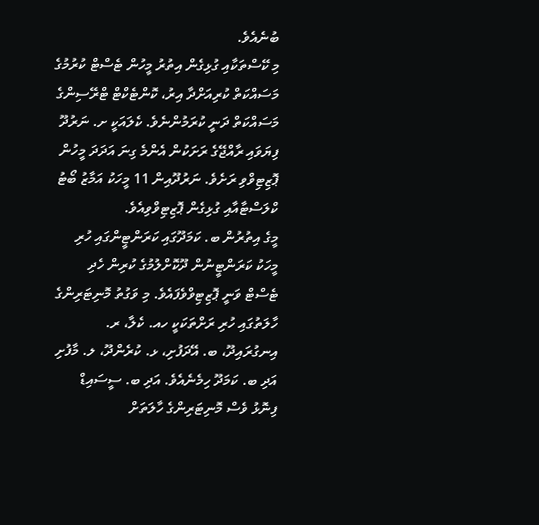ބުނެއެވެ.
މި ކޭސްތަކާއި ގުޅިގެން އިތުރު މީހުން ޓެސްޓް ކުރުމުގެ މަސައްކަތް ކުރިއަށްދާ އިރު، ކޮންޓެކްޓް ޓްރޭސިންގެ މަސައްކަތް ދަނީ ކުރަމުންނެވެ. ކެލައަކީ ށ. ނަރުދޫ ފިޔަވައި ރާއްޖޭގެ ރަށަކުން އެންމެ ގިނަ އަދަދަ މީހުން ޕޮޒިޓިވްވި ރަށެވެ. ނަރުދޫއިން 11 މީހަކު އަމާޒު ބޯޓު ކްލަސްޓާއާއި ގުޅިގެން ޕޮޒިޓިވްވިއެވެ.
މީގެ އިތުރުން ބ. ކަމަދޫގައި ކަރަންޓީންގައި ހުރި މީހަކު ކަރަންޓީނުން ދޫކޮށްލުމުގެ ކުރިން ހެދި ޓެސްޓް ވަނީ ޕޮޒިޓިވްވެފައެވެ. މި ވަގުތު މޮނިޓަރިންގެ ހާލަތުގައި ހުރި ރަށްތަކަކީ ހއ. ކެލާ، ރ. އިނގުރައިދޫ، ބ. އޭދަފުށި، ޅ. ކުރެންދޫ، ލ. މާފުށި އަދި ބ. ކަމަދޫ ހިމެނެއެވެ. އަދި ބ. ސީސައިޑް ފިނޮޅު ވެސް މޮނިޓަރިންގެ ހާލަތަށް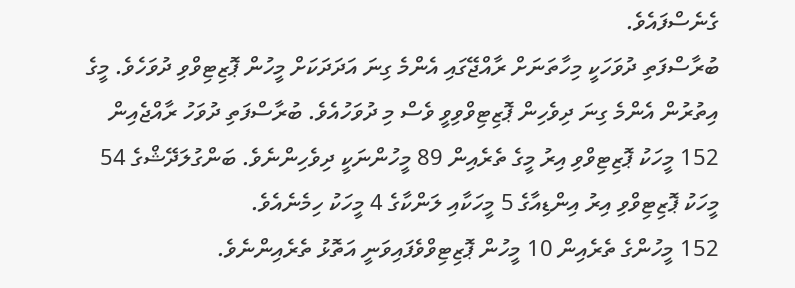ގެނެސްފައެވެ.
ބުރާސްފަތި ދުވަހަކީ މިހާތަނަށް ރާއްޖޭގައި އެންމެ ގިނަ އަދަދަކަށް މީހުން ޕޮޒިޓިވްވި ދުވަހެވެ. މީގެ އިތުރުން އެންމެ ގިނަ ދިވެހިން ޕޮޒިޓިވްވިވީ ވެސް މި ދުވަހުއެވެ. ބުރާސްފަތި ދުވަހު ރާއްޖެއިން 152 މީހަކު ޕޮޒިޓިވްވި އިރު މީގެ ތެރެއިން 89 މީހުންނަކީ ދިވެހިންނެވެ. ބަންގުލަދޭޝްގެ 54 މީހަކު ޕޮޒިޓިވްވި އިރު އިންޑިއާގެ 5 މީހަކާއި ލަންކާގެ 4 މީހަކު ހިމެނެއެވެ.
152 މީހުންގެ ތެރެއިން 10 މީހުން ޕޮޒިޓިވްވެފައިވަނީ އަތޮޅު ތެރެއިންނެވެ.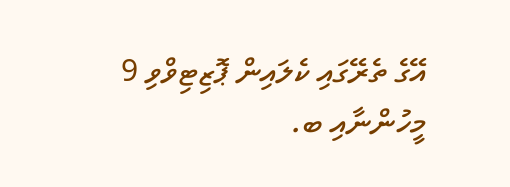އޭގެ ތެރޭގައި ކެލައިން ޕޮޒިޓިވްވި 9 މީހުންނާއި ބ.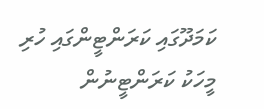ކަމަދޫގައި ކަރަންޓީންގައި ހުރި މީހަކު ކަރަންޓީނުން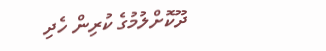ދޫކޮށްލުމުގެ ކުރިން ހެދި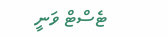ޓެސްޓް ވަނީ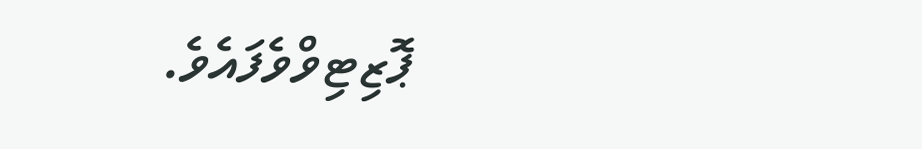ޕޮޒިޓިވްވެފައެވެ.